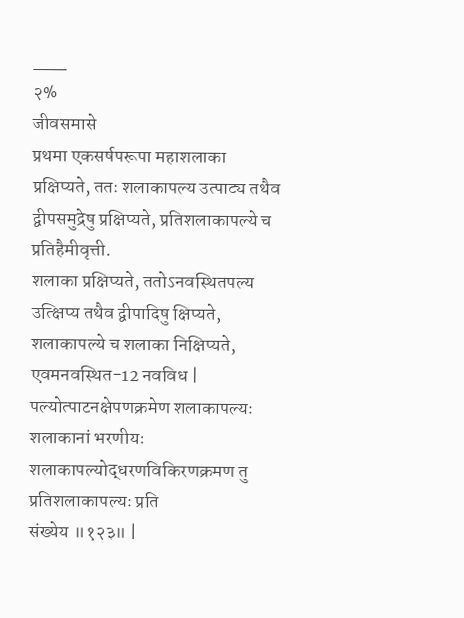___
२%
जीवसमासे
प्रथमा एकसर्षपरूपा महाशलाका प्रक्षिप्यते, ततः शलाकापल्य उत्पाट्य तथैव द्वीपसमुद्रेषु प्रक्षिप्यते, प्रतिशलाकापल्ये च प्रतिहैमीवृत्ती.
शलाका प्रक्षिप्यते, ततोऽनवस्थितपल्य उत्क्षिप्य तथैव द्वीपादिषु क्षिप्यते, शलाकापल्ये च शलाका निक्षिप्यते, एवमनवस्थित-12 नवविध | पल्योत्पाटनक्षेपणक्रमेण शलाकापल्यः शलाकानां भरणीयः शलाकापल्योद्धरणविकिरणक्रमण तु प्रतिशलाकापल्यः प्रति
संख्येय ॥१२३॥ |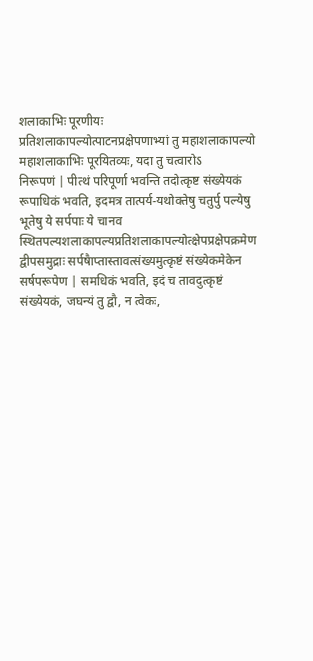शलाकाभिः पूरणीयः प्रतिशलाकापल्योत्पाटनप्रक्षेपणाभ्यां तु महाशलाकापल्यो महाशलाकाभिः पूरयितव्यः, यदा तु चत्वारोऽ
निरूपणं | पीत्थं परिपूर्णा भवन्ति तदोत्कृष्ट संख्येयकं रूपाधिकं भवति, इदमत्र तात्पर्य-यथोक्तेषु चतुर्पु पल्येषु भूतेषु ये सर्पपाः ये चानव
स्थितपल्यशलाकापल्यप्रतिशलाकापल्योत्क्षेपप्रक्षेपक्रमेण द्वीपसमुद्राः सर्पषैाप्तास्तावत्संख्यमुत्कृष्टं संख्येकमेकेन सर्षपरूपेण | समधिकं भवति, इदं च तावदुत्कृष्टं संख्येयकं, जघन्यं तु द्वौ, न त्वेकः,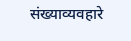संख्याव्यवहारे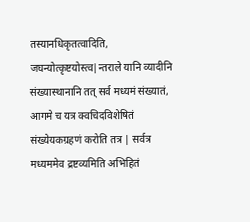तस्यानधिकृतत्वादिति, जघन्योत्कृष्टयोस्त्व|न्तराले यानि व्यादीनि संख्यास्थानानि तत् सर्व मध्यमं संख्यातं, आगमे च यत्र क्वचिदविशेषितं संख्येयकग्रहणं करोति तत्र | सर्वत्र मध्यममेव द्रष्टव्यमिति अभिहितं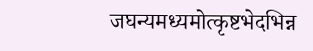जघन्यमध्यमोत्कृष्टभेदभिन्न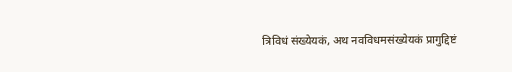त्रिविधं संख्येयकं, अथ नवविधमसंख्येयकं प्रागुद्दिष्टं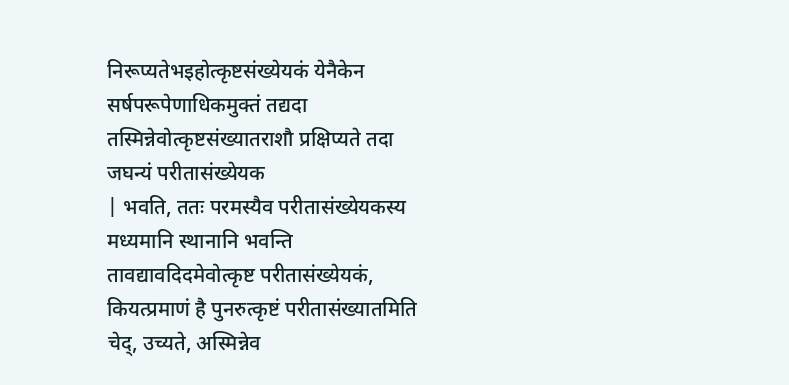निरूप्यतेभइहोत्कृष्टसंख्येयकं येनैकेन सर्षपरूपेणाधिकमुक्तं तद्यदा तस्मिन्नेवोत्कृष्टसंख्यातराशौ प्रक्षिप्यते तदा जघन्यं परीतासंख्येयक
| भवति, ततः परमस्यैव परीतासंख्येयकस्य मध्यमानि स्थानानि भवन्ति तावद्यावदिदमेवोत्कृष्ट परीतासंख्येयकं, कियत्प्रमाणं है पुनरुत्कृष्टं परीतासंख्यातमिति चेद्, उच्यते, अस्मिन्नेव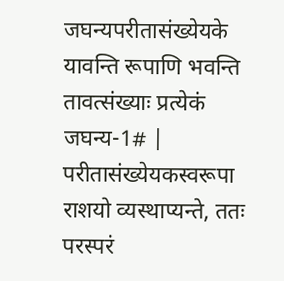जघन्यपरीतासंख्येयके यावन्ति रूपाणि भवन्ति तावत्संख्याः प्रत्येकं जघन्य-1# | परीतासंख्येयकस्वरूपा राशयो व्यस्थाप्यन्ते, ततः परस्परं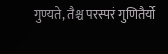गुण्यते, तैश्च परस्परं गुणितैर्यो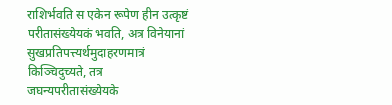राशिर्भवति स एकेन रूपेण हीन उत्कृष्टं परीतासंख्येयकं भवति, अत्र विनेयानां सुखप्रतिपत्त्यर्थमुदाहरणमात्रं किञ्चिदुच्यते, तत्र जघन्यपरीतासंख्येयके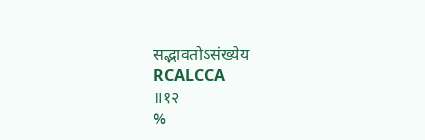सद्भावतोऽसंख्येय
RCALCCA
॥१२
%